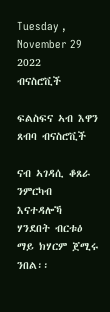Tuesday , November 29 2022
ብናስሮቪች

ፍልስፍና ኣብ እዋን ጸብባ ብናስሮቪች

ናብ ኣገዳሲ ቆጸራ ንምርካብ እናተዳሎኻ ሃንደበት ብርቱዕ ማይ ክሃርም ጀሚሩ ንበል፡፡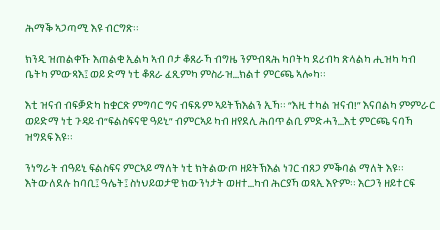ሕማቕ ኣጋጣሚ እዩ ብርግጽ፡፡

ክንዲ ዝጠልቀኹ እጠልቂ ኢልካ ኣብ ቦታ ቆጸራኻ ብግዜ ንምብጻሕ ካቦትካ ደሪብካ ጽላልካ ሒዝካ ካብ ቤትካ ምውጻእ፤ ወይ ድማ ነቲ ቆጸራ ፈጺምካ ምስራዝ…ክልተ ምርጫ ኣሎካ፡፡

እቲ ዝናብ ብፍቓድካ ከቋርጽ ምግባር ግና ብፍጹም ኣይትኽእልን ኢኻ፡፡ “እዚ ተካል ዝናብ!” እናበልካ ምምራር ወይድማ ነቲ ጉዳይ ብ“ፍልስፍናዊ ዓይኒ” ብምርኣይ ካብ ዘየደሊ ሕበጥ ልቢ ምድሓን…እቲ ምርጫ ናባኻ ዝግደፍ እዩ፡፡

ንነግራት ብዓይኒ ፍልስፍና ምርኣይ ማለት ነቲ ክትልውጦ ዘይትኽእል ነገር ብጸጋ ምቕባል ማለት እዩ፡፡ እትውለደሉ ከባቢ፤ ዓሌት፤ ስነህይወታዊ ክውንነታት ወዘተ…ካብ ሕርያኻ ወጻኢ እዮም፡፡ እርጋን ዘይተርፍ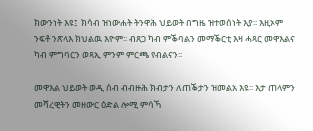ክውንነት እዩ፤  ክሳብ ዝነውሐት ትንዋሕ ህይወት በግዜ ዝተወሰነት እያ፡፡ እዚኦም ንፍቶ ንጽላእ ክህልዉ እዮም፡፡ ብጸጋ ካብ ምቕባልን መማቕርቲ እዛ ሓጻር መዋእልና ካብ ምግባርን ወጻኢ ምንም ምርጫ የብልናን፡፡

መዋእል ህይወት ወዲ ሰብ ብብዙሕ ክብታን ለጠቕታን ዝመልአ እዩ፡፡ እታ ጠላምን መሻረዊትን መዘውር ዕድል ሎሚ ምሳኻ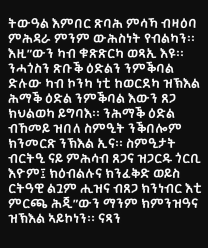ትውዓል እምበር ጽባሕ ምሳኻ ብዛዕባ ምሕዳራ ምንም ውሕስነት የብልካን፡፡ እዚ”ውን ካብ ቁጽጽርካ ወጻኢ እዩ፡፡ ንሓጎስን ጽቡቕ ዕድልን ንምቕባል ድሉው ካብ ኮንካ ነቲ ከወርደካ ዝኽእል ሕማቕ ዕድል ንምቕባል እውን ጸጋ ክህልወካ ይግባእ፡፡ ንሕማቕ ዕድል ብኸመይ ዝበለ ስምዒት ንቕበሎም ክንመርጽ ንኽእል ኢና፡፡ ስምዒታት ብርትዒ ናይ ምሕሳብ ጸጋና ዝጋርዱ ጎርቢ እዮም፤ ክዕብልሉና ክንፈቅድ ወይስ ርትዓዊ ልጓም ሒዝና ብጸጋ ክንነብር እቲ ምርጫ ሕጂ”ውን ማንም ክምንዝዓና ዝኽእል ኣይኮነን፡፡ ናጻን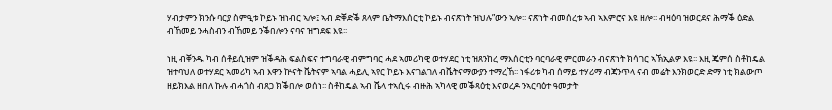ሃብታምን ክንሱ ባርያ ስምዒቱ ኮይኑ ዝነብር ኣሎ፤ ኣብ ድቐድቕ ጸላም ቤትማእሰርቲ ኮይኑ ብናጽነት ዝህሉ”ውን ኣሎ፡፡ ናጽነት ብመሰረቱ ኣብ ኣእምሮና እዩ ዘሎ፡፡ ብዛዕባ ዝወርደና ሕማቕ ዕድል ብኸመይ ንሓስብን ብኸመይ ንቕበሎን ናባና ዝግደፍ እዩ፡፡

ነዚ ብቐንዱ ካብ ሰቶይሲዝም ዝቕዳሕ ፍልስፍና ተግባራዊ ብምግባር ሓደ ኣመሪካዊ ወተሃደር ነቲ ዝጸንከረ ማእሰርቲን ባርባራዊ ምርመራን ብናጽነት ክሳገር ኣኽኢልዎ እዩ፡፡ እዚ ጄምሰ ስቶከዴል ዝተባህለ ወተሃደር ኣመሪካ ኣብ እዋን ኵናት ቬትናም ኣባል ሓይሊ ኣየር ኮይኑ እናገልገለ ብቬትናማውያን ተማረኸ፡፡ ነፋሪቱ ካብ ሰማይ ተሃሪማ ብጃንጥላ ናብ መሬት እንክወርድ ድማ ነቲ ክልውጦ ዘይክእል ዘበለ ኩሉ ብሓጎስ ብጸጋ ክቕበሎ ወሰነ፡፡ ስቶከዴል ኣብ ሼላ ተኣሲሩ ብዙሕ ኣካላዊ መቕጻዕቲ እናወረዶ ንኣርባዕተ ዓመታት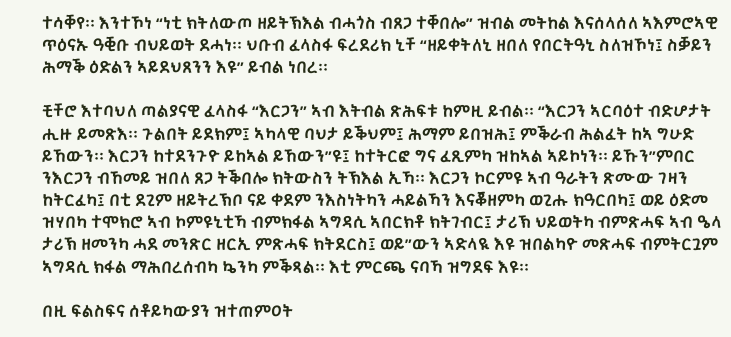ተሳቐየ፡፡ እንተኾነ “ነቲ ክትለውጦ ዘይትኽእል ብሓጎስ ብጸጋ ተቐበሎ” ዝብል መትከል እናሰላሰለ ኣእምሮኣዊ ጥዕናኡ ዓቒቡ ብህይወት ደሓነ፡፡ ህቡብ ፈላስፋ ፍረደሪክ ኒቸ “ዘይቀትለኒ ዘበለ የበርትዓኒ ስለዝኾነ፤ ስቓይን ሕማቕ ዕድልን ኣይደህጸንን እዩ” ይብል ነበረ፡፡

ቺቸሮ እተባህለ ጣልያናዊ ፈላስፋ “እርጋን” ኣብ እትብል ጽሕፍቱ ከምዚ ይብል፡፡ “እርጋን ኣርባዕተ ብድሆታት ሒዙ ይመጽእ፡፡ ጉልበት ይደክም፤ ኣካላዊ ባህታ ይቕህም፤ ሕማም ይበዝሕ፤ ምቕራብ ሕልፈት ከኣ ግሁድ ይኸውን፡፡ እርጋን ከተደንጉዮ ይከኣል ይኸውን”ዩ፤ ከተትርፎ ግና ፈጺምካ ዝከኣል ኣይኮነን፡፡ ይኹን”ምበር ንእርጋን ብኸመይ ዝበለ ጸጋ ትቕበሎ ክትውስን ትኽእል ኢኻ፡፡ እርጋን ኮርምዩ ኣብ ዓራትን ጽሙው ገዛን ከትርፈካ፤ በቲ ደጊም ዘይትረኽቦ ናይ ቀደም ንእስነትካን ሓይልኻን እናቖዘምካ ወጊሑ ክዓርበካ፤ ወይ ዕድመ ዝሃበካ ተሞክሮ ኣብ ኮምዩኒቲኻ ብምክፋል ኣግዳሲ ኣበርክቶ ክትገብር፤ ታሪኽ ህይወትካ ብምጽሓፍ ኣብ ዔላ ታሪኽ ዘመንካ ሓደ መንጽር ዘርኢ ምጽሓፍ ክትደርስ፤ ወይ”ውን ኣድላዪ እዩ ዝበልካዮ መጽሓፍ ብምትርጓም ኣግዳሲ ክፋል ማሕበረሰብካ ኴንካ ምቕጻል፡፡ እቲ ምርጫ ናባኻ ዝግደፍ እዩ፡፡

በዚ ፍልስፍና ሰቶይካውያን ዝተጠምዐት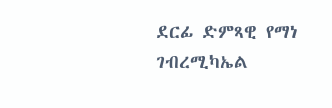ደርፊ ድምጻዊ የማነ ገብረሚካኤል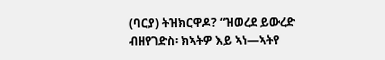(ባርያ) ትዝክርዋዶ? “ዝወረደ ይውረድ ብዘየገድስ፡ ክኣትዎ እይ ኣነ—ኣትየ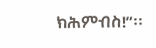ክሕምብስ!”፡፡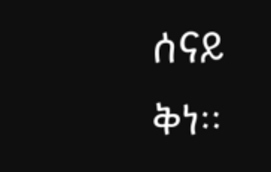ሰናይ ቅነ፡፡